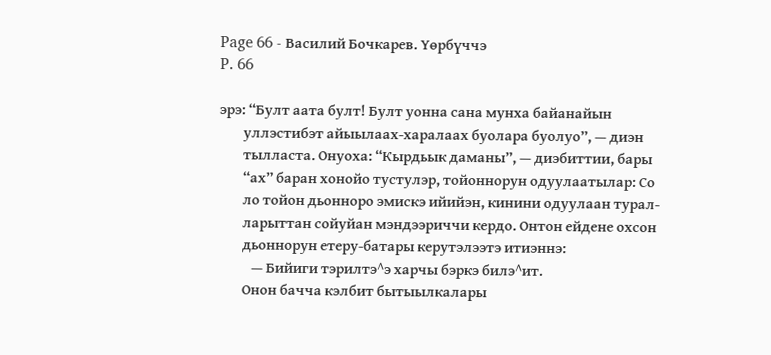Page 66 - Василий Бочкарев. Үөрбүччэ
P. 66

эрэ: “Булт аата булт! Булт уонна сана мунха байанайын
        уллэстибэт айыылаах-харалаах буолара буолуо”, — диэн
        тылласта. Онуоха: “Кырдьык даманы”, — диэбиттии, бары
        “ах” баран хонойо тустулэр, тойоннорун одуулаатылар: Со
        ло тойон дьонноро эмискэ ийийэн, кинини одуулаан турал-
        ларыттан сойуйан мэндээриччи кердо. Онтон ейдене охсон
        дьоннорун етеру-батары керутэлээтэ итиэннэ:
           — Бийиги тэрилтэ^э харчы бэркэ билэ^ит.
        Онон бачча кэлбит бытыылкалары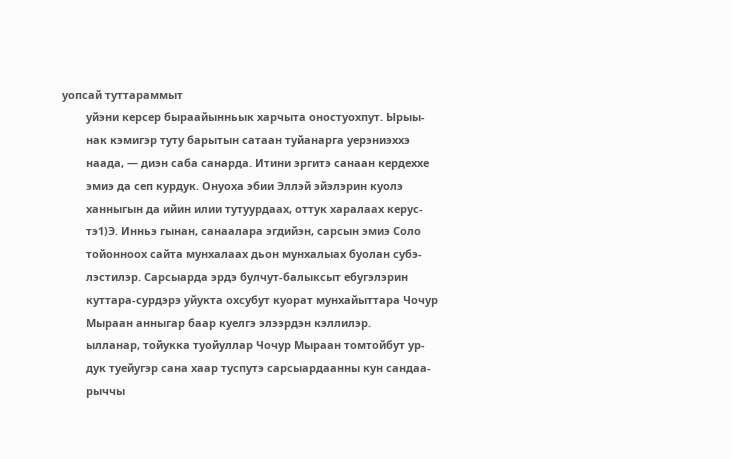уопсай туттараммыт
        уйэни керсер быраайынньык харчыта оностуохпут. Ырыы-
        нак кэмигэр туту барытын сатаан туйанарга уерэниэххэ
        наада, — диэн саба санарда. Итини эргитэ санаан кердеххе
        эмиэ да сеп курдук. Онуоха эбии Эллэй эйэлэрин куолэ
        ханныгын да ийин илии тутуурдаах, оттук харалаах керус-
        тэ1)Э. Инньэ гынан, санаалара эгдийэн, сарсын эмиэ Соло
        тойонноох сайта мунхалаах дьон мунхалыах буолан субэ-
        лэстилэр. Сарсыарда эрдэ булчут-балыксыт ебугэлэрин
        куттара-сурдэрэ уйукта охсубут куорат мунхайыттара Чочур
        Мыраан анныгар баар куелгэ элээрдэн кэллилэр.
        ылланар, тойукка туойуллар Чочур Мыраан томтойбут ур-
        дук туейугэр сана хаар туспутэ сарсыардаанны кун сандаа-
        рыччы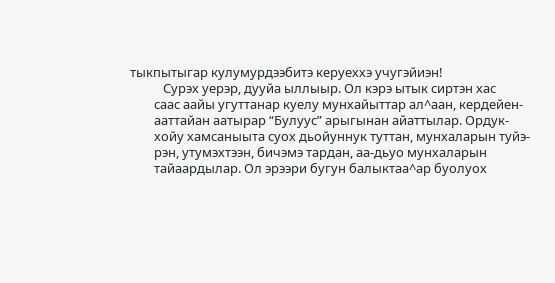тыкпытыгар кулумурдээбитэ керуеххэ учугэйиэн!
           Сурэх уерэр, дууйа ыллыыр. Ол кэрэ ытык сиртэн хас
        саас аайы угуттанар куелу мунхайыттар ал^аан, кердейен-
        ааттайан аатырар “Булуус” арыгынан айаттылар. Ордук-
        хойу хамсаныыта суох дьойуннук туттан, мунхаларын туйэ-
        рэн, утумэхтээн, бичэмэ тардан, аа-дьуо мунхаларын
        тайаардылар. Ол эрээри бугун балыктаа^ар буолуох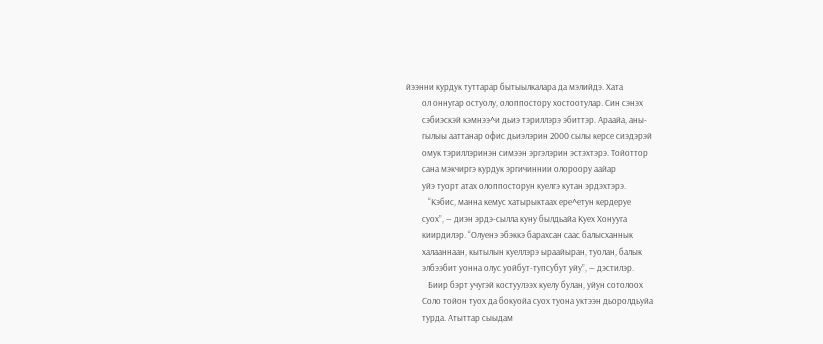йээнни курдук туттарар бытыылкалара да мэлийдэ. Хата
        ол оннугар остуолу, олоппостору хостоотулар. Син сэнэх
        сэбиэскэй кэмнээ^и дьиэ тэриллэрэ эбиттэр. Араайа, аны-
        гылыы ааттанар офис дьиэлэрин 2000 сылы керсе сиэдэрэй
        омук тэриллэринэн симээн эргэлэрин эстэхтэрэ. Тойоттор
        сана мэкчиргэ курдук эргичиннии олороору аайар
        уйэ туорт атах олоппосторун куелгэ кутан эрдэхтэрэ.
           “Кэбис, манна кемус хатырыктаах ере^етун кердеруе
        суох”, — диэн эрдэ-сылла куну былдьайа Куех Хонууга
        киирдилэр. “Олуенэ эбэккэ барахсан саас балысханнык
        халааннаан, кытылын куеллэрэ ыраайыран, туолан, балык
        элбээбит уонна олус уойбут-тупсубут уйу”, — дэстилэр.
           Биир бэрт учугэй костуулээх куелу булан, уйун сотолоох
        Соло тойон туох да бокуойа суох туона уктээн дьоролдьуйа
        турда. Атыттар сыыдам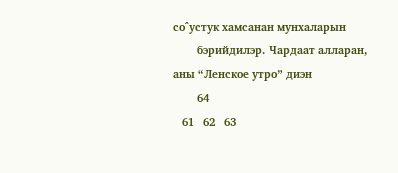со^устук хамсанан мунхаларын
        бэрийдилэр. Чардаат алларан, аны “Ленское утро” диэн
        64
   61   62   63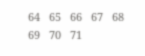64   65   66   67   68   69   70   71